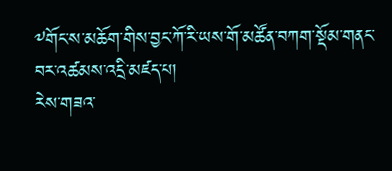༸གོང་ས་མཆོག་གིས་བྱང་ཀོ་རི་ཡས་གོ་མཚོན་བཀག་སྡོམ་གནང་བར་འཚམས་འདྲི་མཛད་པ།
རེས་གཟའ་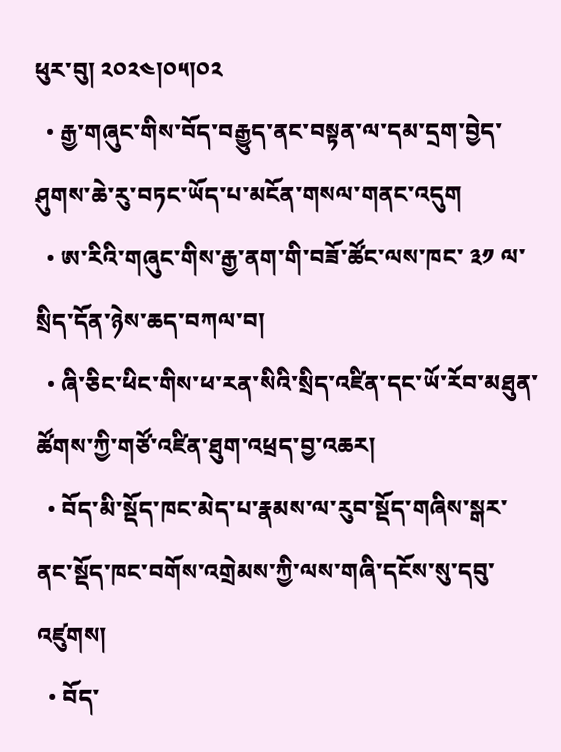ཕུར་བུ། ༢༠༢༤།༠༥།༠༢
  • རྒྱ་གཞུང་གིས་བོད་བརྒྱུད་ནང་བསྟན་ལ་དམ་དྲག་བྱེད་ཤུགས་ཆེ་རུ་བཏང་ཡོད་པ་མངོན་གསལ་གནང་འདུག
  • ཨ་རིའི་གཞུང་གིས་རྒྱ་ནག་གི་བཟོ་ཚོང་ལས་ཁང་ ༣༡ ལ་སྲིད་དོན་ཉེས་ཆད་བཀལ་བ།
  • ཞི་ཅིང་ཕིང་གིས་ཕ་རན་སིའི་སྲིད་འཛིན་དང་ཡོ་རོབ་མཐུན་ཚོགས་ཀྱི་གཙོ་འཛིན་ཐུག་འཕྲད་བྱ་འཆར།
  • བོད་མི་སྡོད་ཁང་མེད་པ་རྣམས་ལ་རུབ་སྡོད་གཞིས་སྒར་ནང་སྡོད་ཁང་བགོས་འགྲེམས་ཀྱི་ལས་གཞི་དངོས་སུ་དབུ་འཛུགས།
  • བོད་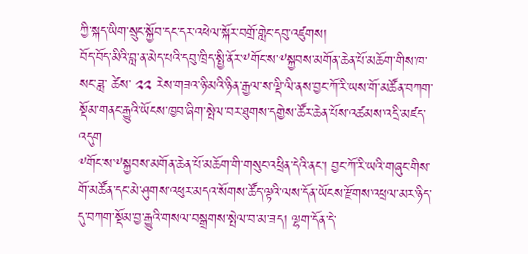ཀྱི་སྐད་ཡིག་སྲུང་སྐྱོབ་དང་དར་འཕེལ་སྐོར་བགྲོ་གླེང་དབུ་འཛུགས།
བོད་བོད་མིའི་བླ་ན་མེད་པའི་དབུ་ཁྲིད་སྤྱི་ནོར་༸གོང་ས་༸སྐྱབས་མགོན་ཆེན་པོ་མཆོག་གིས་ཁ་སང་ཟླ་ ཚེས་ ༢༢ རེས་གཟའ་ཉི་མའི་ཉིན་རྒྱལ་ས་ལྡི་ལི་ནས་བྱང་ཀོ་རི་ཡས་གོ་མཚོན་བཀག་སྡོམ་གནང་རྒྱུའི་ཡོངས་ཁྱབ་ཞིག་སྤེལ་བར་ཐུགས་དགྱེས་ཚོར་ཆེན་པོས་འཚམས་འདྲི་མཛད་འདུག
༸གོང་ས་༸སྐྱབས་མགོན་ཆེན་པོ་མཆོག་གི་གསུང་འཕྲིན་དེའི་ནང་། བྱང་ཀོ་རི་ཡའི་གཞུང་གིས་གོ་མཚོན་དང་མེ་ཤུགས་འཕུར་མདའ་སོགས་ཚོད་ལྟའི་ལས་དོན་ཡོངས་རྫོགས་འཕྲལ་མར་ཉིད་དུ་བཀག་སྡོམ་བྱ་རྒྱུའི་གསལ་བསྒྲགས་སྤེལ་བ་མ་ཟད། ལྷག་དོན་དེ་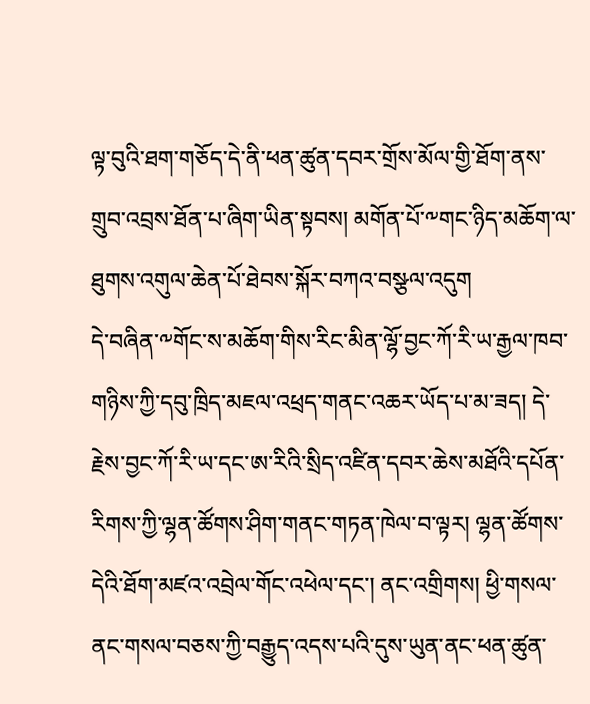ལྟ་བུའི་ཐག་གཅོད་དེ་ནི་ཕན་ཚུན་དབར་གྲོས་མོལ་གྱི་ཐོག་ནས་གྲུབ་འབྲས་ཐོན་པ་ཞིག་ཡིན་སྟབས། མགོན་པོ་༸གང་ཉིད་མཆོག་ལ་ཐུགས་འགུལ་ཆེན་པོ་ཐེབས་སྐོར་བཀའ་བསྩལ་འདུག
དེ་བཞིན་༸གོང་ས་མཆོག་གིས་རིང་མིན་ལྷོ་བྱང་ཀོ་རི་ཡ་རྒྱལ་ཁབ་གཉིས་ཀྱི་དབུ་ཁྲིད་མཇལ་འཕྲད་གནང་འཆར་ཡོད་པ་མ་ཟད། དེ་རྗེས་བྱང་ཀོ་རི་ཡ་དང་ཨ་རིའི་སྲིད་འཛིན་དབར་ཆེས་མཐོའི་དཔོན་རིགས་ཀྱི་ལྷན་ཚོགས་ཤིག་གནང་གཏན་ཁེལ་བ་ལྟར། ལྷན་ཚོགས་དེའི་ཐོག་མཛའ་འབྲེལ་གོང་འཕེལ་དང་། ནང་འགྲིགས། ཕྱི་གསལ་ནང་གསལ་བཅས་ཀྱི་བརྒྱུད་འདས་པའི་དུས་ཡུན་ནང་ཕན་ཚུན་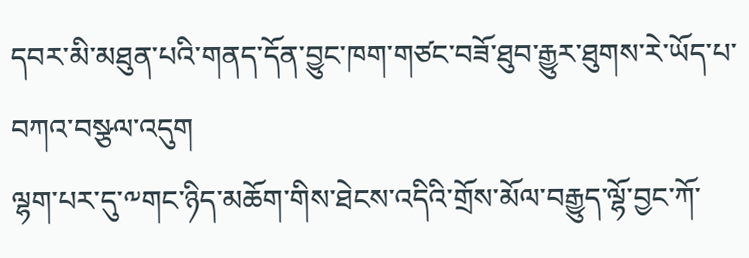དབར་མི་མཐུན་པའི་གནད་དོན་བྱུང་ཁག་གཙང་བཟོ་ཐུབ་རྒྱུར་ཐུགས་རེ་ཡོད་པ་བཀའ་བསྩལ་འདུག
ལྷག་པར་དུ་༸གང་ཉིད་མཆོག་གིས་ཐེངས་འདིའི་གྲོས་མོལ་བརྒྱུད་ལྷོ་བྱང་ཀོ་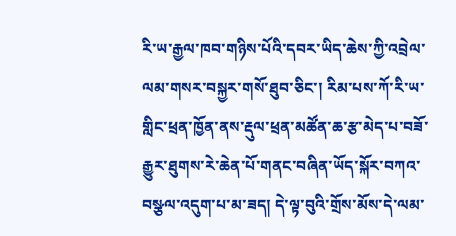རི་ཡ་རྒྱལ་ཁབ་གཉིས་པོའི་དབར་ཡིད་ཆེས་ཀྱི་འབྲེལ་ལམ་གསར་བསྐྱར་གསོ་ཐུབ་ཅིང་། རིམ་པས་ཀོ་རི་ཡ་གླིང་ཕྲན་ཁྱོན་ནས་རྡུལ་ཕྲན་མཚོན་ཆ་རྩ་མེད་པ་བཟོ་རྒྱུར་ཐུགས་རེ་ཆེན་པོ་གནང་བཞིན་ཡོད་སྐོར་བཀའ་བསྩལ་འདུག་པ་མ་ཟད། དེ་ལྟ་བུའི་གྲོས་མོས་དེ་ལམ་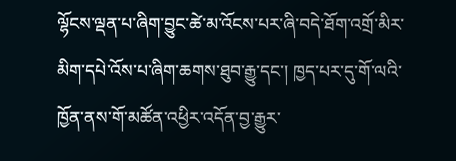ལྷོངས་ལྡན་པ་ཞིག་བྱུང་ཚེ་མ་འོངས་པར་ཞི་བདེ་ཐོག་འགྲོ་མིར་མིག་དཔེ་འོས་པ་ཞིག་ཆགས་ཐུབ་རྒྱུ་དང་། ཁྱད་པར་དུ་གོ་ལའི་ཁྱོན་ནས་གོ་མཚོན་འཕྱིར་འདོན་བྱ་རྒྱུར་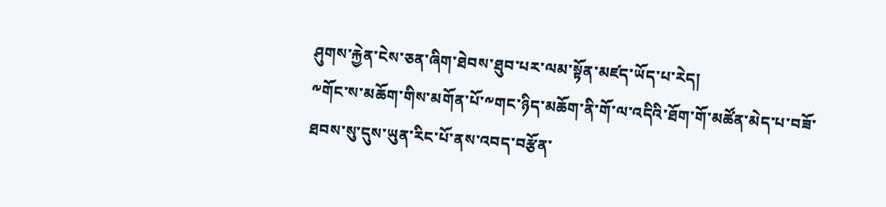ཤུགས་རྐྱེན་ངེས་ཅན་ཞིག་ཐེབས་ཐུབ་པར་ལམ་སྟོན་མཛད་ཡོད་པ་རེད།
༸གོང་ས་མཆོག་གིས་མགོན་པོ་༸གང་ཉིད་མཆོག་ནི་གོ་ལ་འདིའི་ཐོག་གོ་མཚོན་མེད་པ་བཟོ་ཐབས་སུ་དུས་ཡུན་རིང་པོ་ནས་འབད་བརྩོན་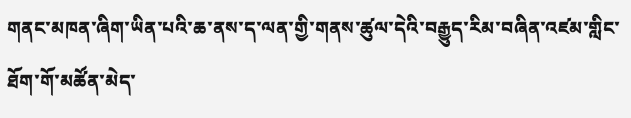གནང་མཁན་ཞིག་ཡིན་པའི་ཆ་ནས་ད་ལན་གྱི་གནས་ཚུལ་དེའི་བརྒྱུད་རིམ་བཞིན་འཛམ་གླིང་ཐོག་གོ་མཚོན་མེད་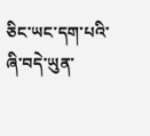ཅིང་ཡང་དག་པའི་ཞི་བདེ་ཡུན་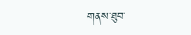གནས་ཐུབ་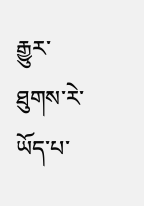རྒྱུར་ཐུགས་རེ་ཡོད་པ་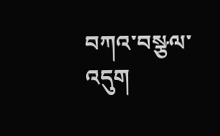བཀའ་བསྩལ་འདུག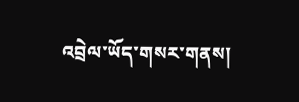འབྲེལ་ཡོད་གསར་གནས།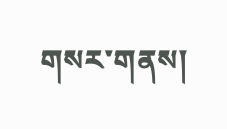གསར་གནས།